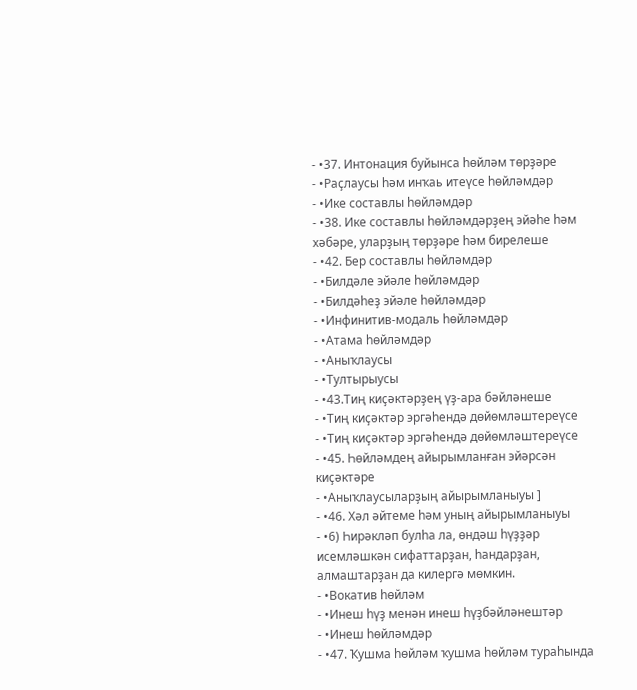- •37. Интонация буйынса һөйләм төрҙәре
- •Раҫлаусы һәм инҡаь итеүсе һөйләмдәр
- •Ике составлы һөйләмдәр
- •38. Ике составлы һөйләмдәрҙең эйәһе һәм хәбәре, уларҙың төрҙәре һәм бирелеше
- •42. Бер составлы һөйләмдәр
- •Билдәле эйәле һөйләмдәр
- •Билдәһеҙ эйәле һөйләмдәр
- •Инфинитив-модаль һөйләмдәр
- •Атама һөйләмдәр
- •Аныҡлаусы
- •Тултырыусы
- •43.Тиң киҫәктәрҙең үҙ-ара бәйләнеше
- •Тиң киҫәктәр эргәһендә дөйөмләштереүсе
- •Тиң киҫәктәр эргәһендә дөйөмләштереүсе
- •45. Һөйләмдең айырымланған эйәрсән киҫәктәре
- •Аныҡлаусыларҙың айырымланыуы ]
- •46. Хәл әйтеме һәм уның айырымланыуы
- •6) Һирәкләп булһа ла, өндәш һүҙҙәр исемләшкән сифаттарҙан, һандарҙан, алмаштарҙан да килергә мөмкин.
- •Вокатив һөйләм
- •Инеш һүҙ менән инеш һүҙбәйләнештәр
- •Инеш һөйләмдәр
- •47. Ҡушма һөйләм ҡушма һөйләм тураһында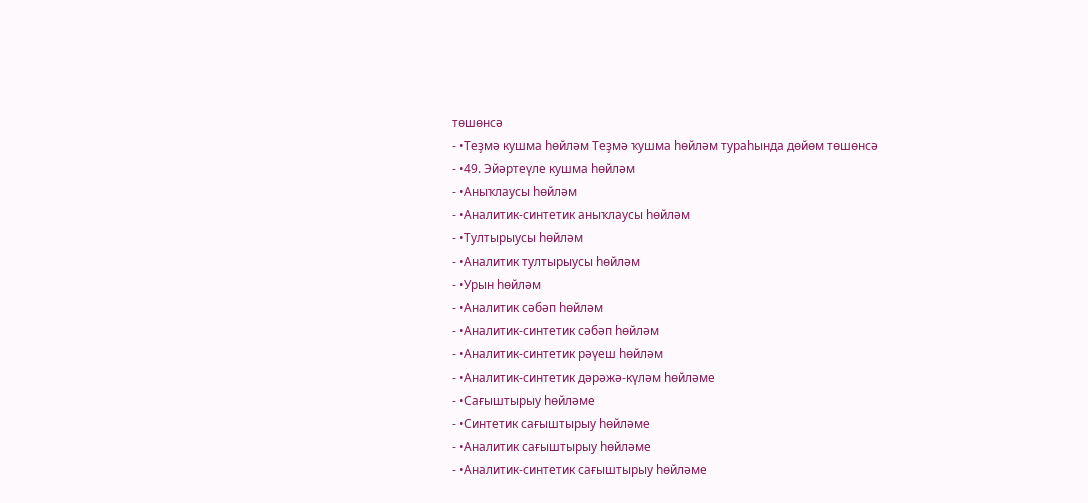төшөнсә
- •Теҙмә кушма һөйләм Теҙмә ҡушма һөйләм тураһында дөйөм төшөнсә
- •49. Эйәртеүле кушма һөйләм
- •Аныҡлаусы һөйләм
- •Аналитик-синтетик аныҡлаусы һөйләм
- •Тултырыусы һөйләм
- •Аналитик тултырыусы һөйләм
- •Урын һөйләм
- •Аналитик сәбәп һөйләм
- •Аналитик-синтетик сәбәп һөйләм
- •Аналитик-синтетик рәүеш һөйләм
- •Аналитик-синтетик дәрәжә-күләм һөйләме
- •Сағыштырыу һөйләме
- •Синтетик сағыштырыу һөйләме
- •Аналитик сағыштырыу һөйләме
- •Аналитик-синтетик сағыштырыу һөйләме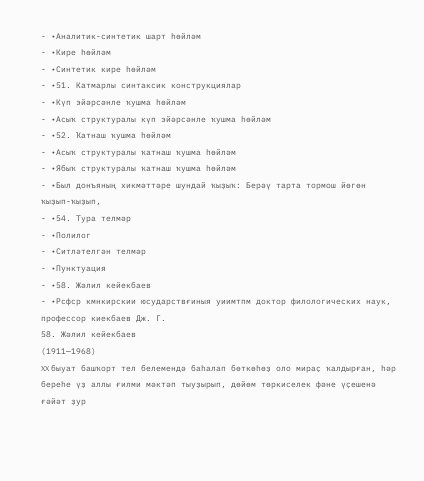- •Аналитик-синтетик шарт һөйләм
- •Кире һөйләм
- •Синтетик кире һөйләм
- •51. Катмарлы синтаксик конструкциялар
- •Күп эйәрсәнле ҡушма һөйләм
- •Асыҡ структуралы күп эйәрсәнле ҡушма һөйләм
- •52. Ҡатнаш ҡушма һөйләм
- •Асыҡ структуралы ҡатнаш ҡушма һөйләм
- •Ябыҡ структуралы ҡатнаш ҡушма һөйләм
- •Был донъяның хикмәттәре шундай ҡыҙыҡ: Берәү тарта тормош йөгөн ҡыҙып-ҡыҙып,
- •54. Тура телмәр
- •Полилог
- •Ситләтелгән телмәр
- •Пунктуация
- •58. Жәлил кейекбаев
- •Рсфср кмнкирскии юсударствғиныя уиимтпм доктор филологических наук, профессор киекбаев Дж. Г.
58. Жәлил кейекбаев
(1911—1968)
XX быуат башҡорт тел белемендә баһалап бөткөһөҙ оло мираҫ ҡалдырған, һәр береһе үҙ аллы ғилми мәктәп тыуҙырып, дөйөм төркиселек фәне үҫешенә ғәйәт ҙур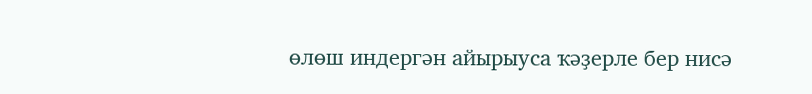өлөш индергән айырыуса ҡәҙерле бер нисә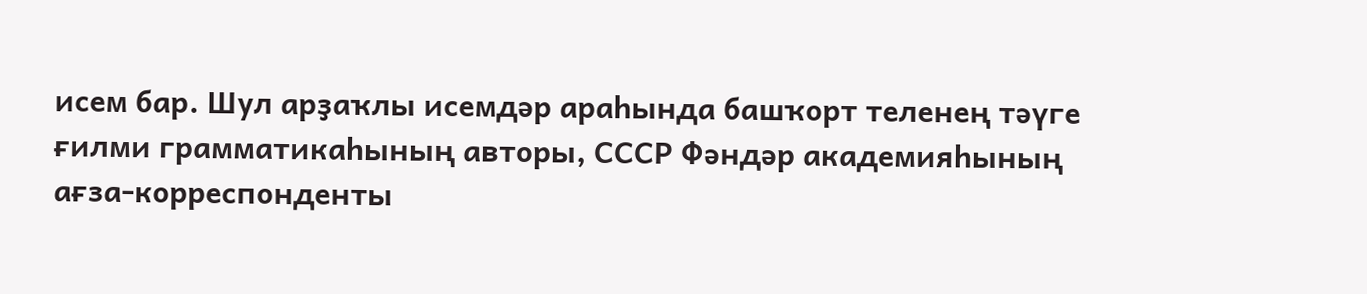исем бар. Шул арҙаҡлы исемдәр араһында башҡорт теленең тәүге ғилми грамматикаһының авторы, СССР Фәндәр академияһының ағза-корреспонденты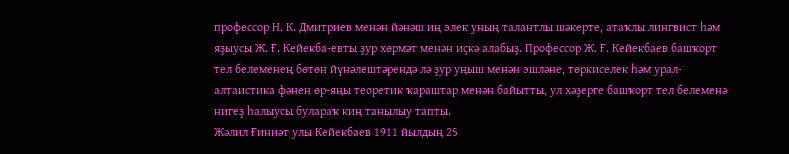профессор Н. К. Дмитриев менән йәнәш иң элек уның талантлы шәкерте, атаҡлы лингвист һәм яҙыусы Ж. Ғ. Кейекба-евты ҙур хөрмәт менән иҫкә алабыҙ. Профессор Ж. Ғ. Кейекбаев башҡорт тел белеменең бөтөн йүнәлештәрендә лә ҙур уңыш менән эшләне, төркиселек һәм урал-алтаистика фәнен өр-яңы теоретик ҡараштар менән байытты, ул хәҙерге башҡорт тел белеменә нигеҙ һалыусы булараҡ киң танылыу тапты.
Жәлил Ғиниәт улы Кейекбаев 1911 йылдың 25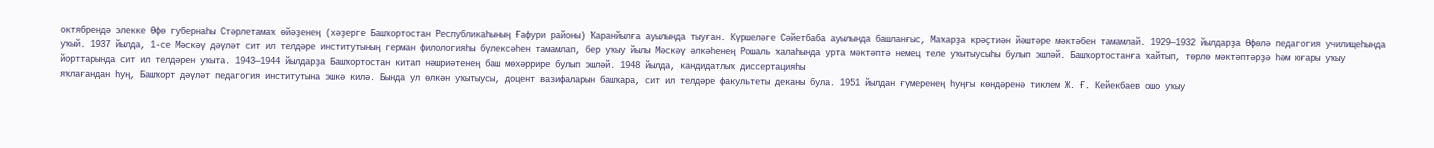октябрендә элекке Өфө губернаһы Стәрлетамаҡ өйәҙенең (хәҙерге Башҡортостан Республикаһының Ғафури районы) Ҡаранйылға ауылында тыуған. Күршеләге Сәйетбаба ауылында башланғыс, Маҡарҙа крәҫтиән йәштәре мәктәбен тамамлай. 1929—1932 йылдарҙа Өфөлә педагогия училищеһында уҡый. 1937 йылда, 1-се Мәскәү дәүләт сит ил телдәре институтының герман филологияһы бүлексәһен тамамлап, бер уҡыу йылы Мәскәү әлкәһенең Рошаль ҡалаһында урта мәктәптә немец теле уҡытыусыһы булып эшләй. Башҡортостанға ҡайтып, төрлө мәктәптәрҙә һәм юғары уҡыу йорттарында сит ил телдәрен уҡыта. 1943—1944 йылдарҙа Башҡортостан китап нәшриәтенең баш мөхәррире булып эшләй. 1948 йылда, кандидатлыҡ диссертацияһы
яҡлағандан һуң, Башҡорт дәүләт педагогия институтына эшкә килә. Бында ул өлкән уҡытыусы, доцент вазифаларын башҡара, сит ил телдәре факультеты деканы була. 1951 йылдан ғүмеренең һуңғы көндәренә тиклем Ж. Ғ. Кейекбаев ошо уҡыу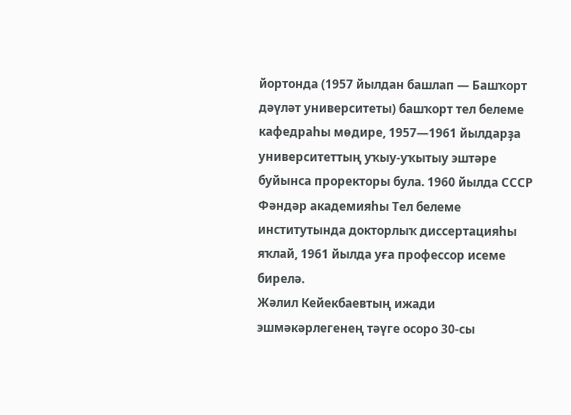йортонда (1957 йылдан башлап — Башҡорт дәүләт университеты) башҡорт тел белеме кафедраһы мөдире, 1957—1961 йылдарҙа университеттың уҡыу-уҡытыу эштәре буйынса проректоры була. 1960 йылда СССР Фәндәр академияһы Тел белеме институтында докторлыҡ диссертацияһы яҡлай, 1961 йылда уға профессор исеме бирелә.
Жәлил Кейекбаевтың ижади эшмәкәрлегенең тәүге осоро 30-сы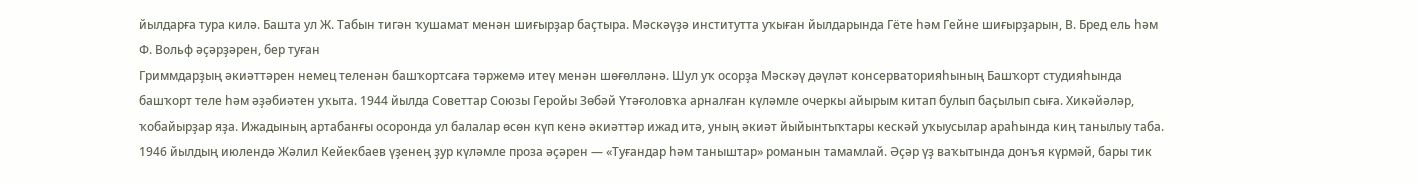йылдарға тура килә. Башта ул Ж. Табын тигән ҡушамат менән шиғырҙар баҫтыра. Мәскәүҙә институтта уҡыған йылдарында Гёте һәм Гейне шиғырҙарын, В. Бред ель һәм Ф. Вольф әҫәрҙәрен, бер туған
Гриммдарҙың әкиәттәрен немец теленән башҡортсаға тәржемә итеү менән шөғөлләнә. Шул уҡ осорҙа Мәскәү дәүләт консерваторияһының Башҡорт студияһында башҡорт теле һәм әҙәбиәтен уҡыта. 1944 йылда Советтар Союзы Геройы Зөбәй Үтәғоловҡа арналған күләмле очеркы айырым китап булып баҫылып сыға. Хикәйәләр, ҡобайырҙар яҙа. Ижадының артабанғы осоронда ул балалар өсөн күп кенә әкиәттәр ижад итә, уның әкиәт йыйынтыҡтары кескәй уҡыусылар араһында киң танылыу таба.
1946 йылдың июлендә Жәлил Кейекбаев үҙенең ҙур күләмле проза әҫәрен — «Туғандар һәм таныштар» романын тамамлай. Әҫәр үҙ ваҡытында донъя күрмәй, бары тик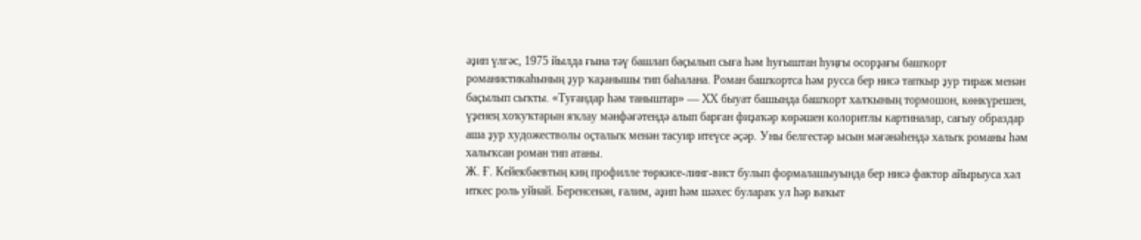әҙип үлгәс, 1975 йылда ғына тәү башлап баҫылып сыға һәм һуғыштан һуңғы осорҙағы башҡорт романистикаһының ҙур ҡаҙанышы тип баһалана. Роман башҡортса һәм русса бер нисә тапҡыр ҙур тираж менән баҫылып сыҡты. «Туғандар һәм таныштар» — XX быуат башында башҡорт халҡының тормошон, көнкүрешен, үҙенең хоҡуҡтарын яҡлау мәнфәғәтендә алып барған фиҙаҡәр көрәшен колоритлы картиналар, сағыу образдар аша ҙур художестволы оҫталыҡ менән тасуир итеүсе әҫәр. Уны белгестәр ысын мәғәнәһендә халыҡ романы һәм халыҡсан роман тип атаны.
Ж. Ғ. Кейекбаевтың киң профилле төркисе-линг-вист булып формалашыуында бер нисә фактор айырыуса хәл иткес роль уйнай. Беренсенән, ғалим, әҙип һәм шәхес булараҡ ул һәр ваҡыт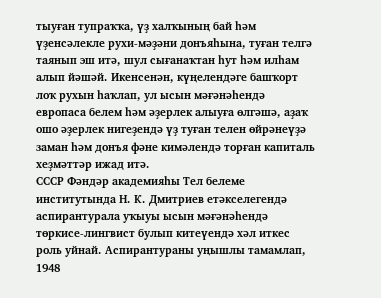тыуған тупраҡҡа, үҙ халҡының бай һәм үҙенсәлекле рухи-мәҙәни донъяһына, туған телгә таянып эш итә, шул сығанаҡтан һут һәм илһам алып йәшәй. Икенсенән, күңелендәге башҡорт лоҡ рухын һаҡлап, ул ысын мәғәнәһендә европаса белем һәм әҙерлек алыуға өлгәшә, аҙаҡ ошо әҙерлек нигеҙендә үҙ туған телен өйрәнеүҙә заман һәм донъя фәне кимәлендә торған капиталь хеҙмәттәр ижад итә.
СССР Фәндәр академияһы Тел белеме институтында Н. К. Дмитриев етәкселегендә аспирантурала уҡыуы ысын мәғәнәһендә төркисе-лингвист булып китеүендә хәл иткес роль уйнай. Аспирантураны уңышлы тамамлап, 1948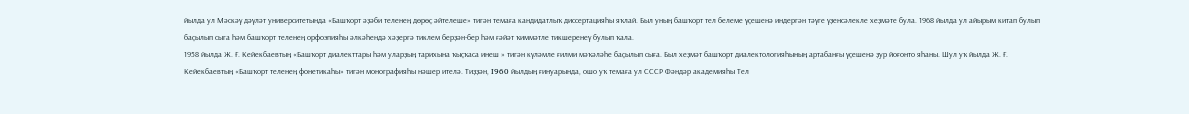йылда ул Мәскәү дәүләт университетында «Башҡорт әҙәби теленең дөрөҫ әйтелеше» тигән темаға кандидатлыҡ диссертацияһы яҡлай. Был уның башҡорт тел белеме үҫешенә индергән тәүге үҙенсәлекле хеҙмәте була. 1968 йылда ул айырым китап булып баҫылып сыга һәм башҡорт теленең орфоэпияһы әлкәһендә хәҙергә тиклем берҙән-бер һәм ғәйәт ҡиммәтле тикшеренеү булып ҡала.
1958 йылда Ж. Ғ. Кейекбаевтың «Башҡорт диалекттары һәм уларҙың тарихына ҡыҫҡаса инеш » тигән күләмле ғилми мәҡәләһе баҫылып сыға. Был хеҙмәт башҡорт диалектологияһының артабанғы үҫешенә ҙур йоғонто яһаны. Шул уҡ йылда Ж. Ғ. Кейекбаевтың «Башҡорт теленең фонетикаһы» тигән монографияһы нәшер ителә. Тиҙҙән, I960 йылдың ғинуарында, ошо уҡ темаға ул СССР Фәндәр академияһы Тел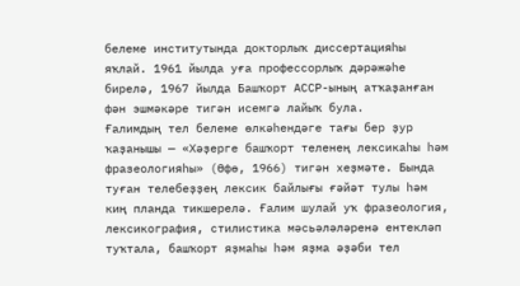белеме институтында докторлыҡ диссертацияһы яҡлай. 1961 йылда уға профессорлыҡ дәрәжәһе бирелә, 1967 йылда Башҡорт АССР-ының атҡаҙанған фән эшмәкәре тигән исемгә лайыҡ була.
Ғалимдың тел белеме өлкәһендәге тағы бер ҙур ҡаҙанышы — «Хәҙерге башҡорт теленең лексикаһы һәм фразеологияһы» (Өфө, 1966) тигән хеҙмәте. Бында туған телебеҙҙең лексик байлығы ғәйәт тулы һәм киң планда тикшерелә. Ғалим шулай уҡ фразеология, лексикография, стилистика мәсьәләләренә ентекләп туҡтала, башҡорт яҙмаһы һәм яҙма әҙәби тел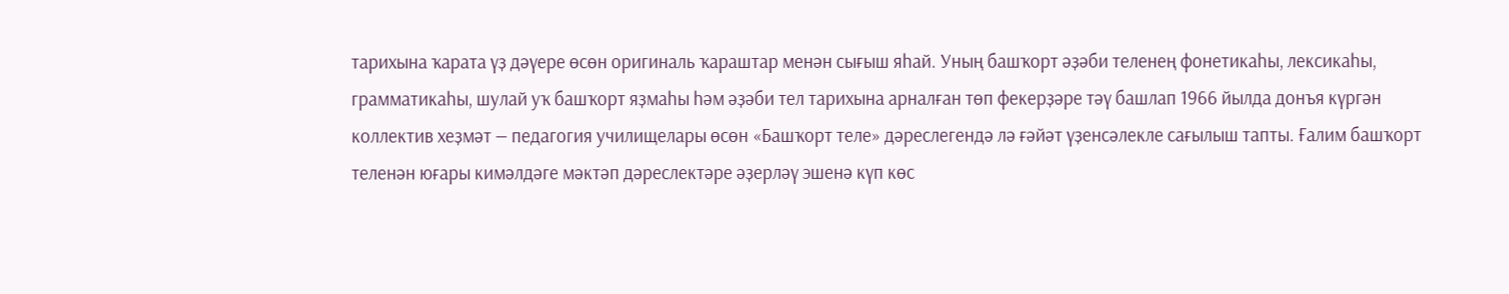тарихына ҡарата үҙ дәүере өсөн оригиналь ҡараштар менән сығыш яһай. Уның башҡорт әҙәби теленең фонетикаһы, лексикаһы, грамматикаһы, шулай уҡ башҡорт яҙмаһы һәм әҙәби тел тарихына арналған төп фекерҙәре тәү башлап 1966 йылда донъя күргән коллектив хеҙмәт — педагогия училищелары өсөн «Башҡорт теле» дәреслегендә лә ғәйәт үҙенсәлекле сағылыш тапты. Ғалим башҡорт теленән юғары кимәлдәге мәктәп дәреслектәре әҙерләү эшенә күп көс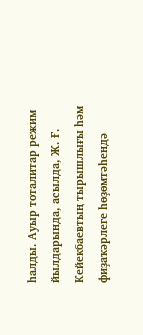һалды. Ауыр тоталитар режим йылдарында, асылда, Ж. Ғ. Кейекбаевтың тырышлығы һәм фиҙаҡәрлеге һөҙөмтәһендә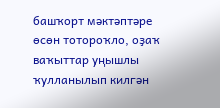башҡорт мәктәптәре өсөн тотороҡло, оҙаҡ ваҡыттар уңышлы ҡулланылып килгән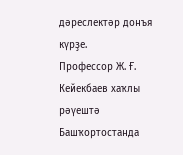дәреслектәр донъя күрҙе.
Профессор Ж. Ғ. Кейекбаев хаҡлы рәүештә Башҡортостанда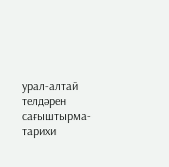урал-алтай телдәрен сағыштырма-тарихи